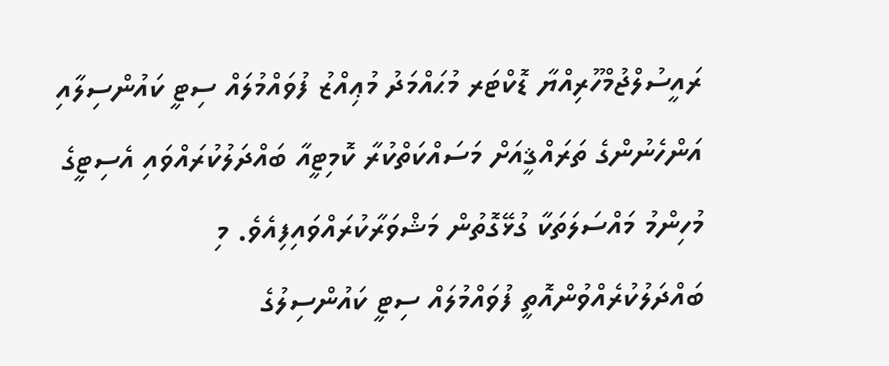ރައީސުލްޖުމްހޫރިއްޔާ ޑޮކްޓަރ މުޙައްމަދު މުޢިއްޒު ފުވައްމުލައް ސިޓީ ކައުންސިލާއި އަންހެނުންގެ ތަރައްޤީއަށް މަސައްކަތްކުރާ ކޮމިޓީއާ ބައްދަލުކުރައްވައި އެސިޓީގެ މުހިންމު މައްސަލަތަކާ ގުޅޭގޮތުން މަޝްވަރާކުރައްވައިފިއެވެ. މި ބައްދަލުކުރެއްވުންއޮތީ ފުވައްމުލައް ސިޓީ ކައުންސިލުގެ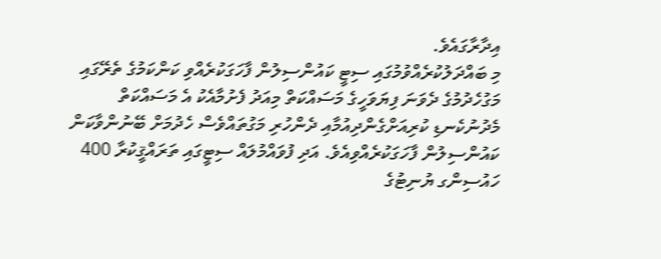އިދާރާގައެވެ.
މި ބައްދަލުކުރެއްވުމުގައި ސިޓީ ކައުންސިލުން ފާހަގަކުރެއްވި ކަންކަމުގެ ތެރޭގައި މަގުހެދުމުގެ ދެވަނަ ފިޔަވަހީގެ މަސައްކަތް މިއަދު ފެށުމާއެކު އެ މަސައްކަތް މެދުނުކެނޑި ކުރިއަށްގެންދިއުމާއި ދެންހުރި މަގުތައްވެސް ހެދުމަށް ބޭނުންވާކަން ކައުންސިލުން ފާހަގަކުރެއްވިއެވެ. އަދި ފުވައްމުލައް ސިޓީގައި ތަރައްޤީކުރާ 400 ހައުސިންގ ޔުނިޓުގެ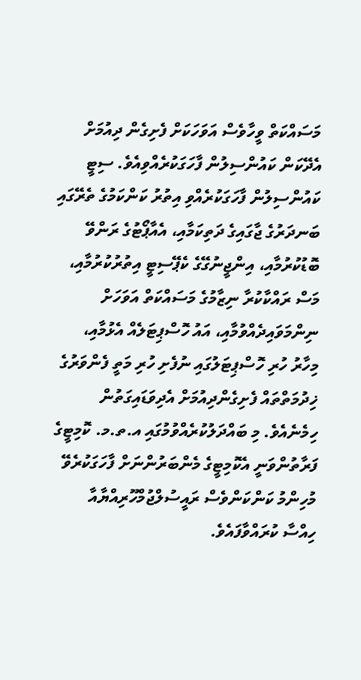މަސައްކަތް ވީހާވެސް އަވަހަކަށް ފެށިގެން ދިއުމަށް އެދޭކަން ކައުންސިލުން ފާހަގަކުރެއްވިއެވެ. ސިޓީ ކައުންސިލުން ފާހަގަކުރެއްވި އިތުރު ކަންކަމުގެ ތެރޭގައި ބަނދަރުގެ ޖާގައިގެ ދަތިކަމާއި، އެއާޕޯޓުގެ ރަންވޭ ބޮޑުކުރުމާއި، އިންޖީނުގޭގެ ކެޕޭސިޓީ އިތުރުކުރުމާއި، މަސް ރައްކާކުރާ ނިޒާމުގެ މަސައްކަތް އަވަހަށް ނިންމަވައިދެއްވުމާއި، އައު ހޮސްޕިޓަލެއް އެޅުމާއި، މިހާރު ހުރި ހޮސްޕިޓަލުގައި ނުފެށި ހުރި މަތީ ފެންވަރުގެ ޚިދުމަތްތައް ފެށިގެންދިއުމަށް އެދިވަޑައިގަތުން ހިމެނެއެވެ. މި ބައްދަލުކުރެއްވުމުގައި އ.ތ.މ. ކޮމިޓީގެ ފަރާތުންވަނީ އެކޮމިޓީގެ މެންބަރުންނަށް ފާހަގަކުރެވޭ މުހިންމު ކަންކަންވެސް ރައީސުލްޖުމްހޫރިއްޔާއާ ހިއްސާ ކުރައްވާފައެވެ.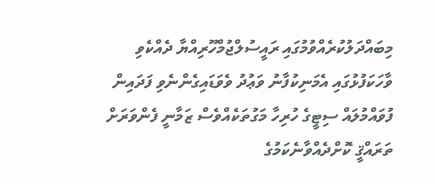މިބައްދަލުކުރެއްވުމުގައި ރައީސުލްޖުމްހޫރިއްޔާ ދެއްކެވި ވާހަކަފުޅުގައި އެމަނިކުފާނު ވަޢުދު ވެވަޑައިގެންނެވި ފަދައިން ފުވައްމުލައް ސިޓީގެ ހުރިހާ މަގުތަކެއްވެސް ޒަމާނީ ފެންވަރަށް ތަރައްޤީ ކޮށްދެއްވާނެކަމުގެ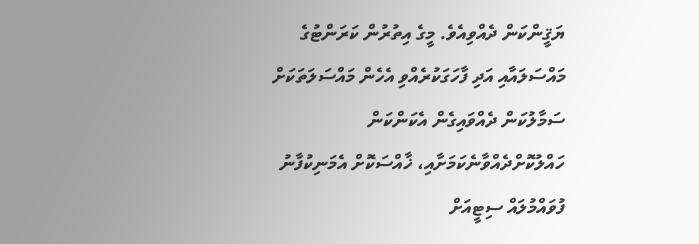ޔަޤީންކަން ދެއްވިއެވެ. މީގެ އިތުރުން ކަރަންޓުގެ މައްސަލައާއި އަދި ފާހަގަކުރެއްވި އެހެން މައްސަލަތަކަށް ސަމާލުކަން ދެއްވައިގެން އެކަންކަން ހައްލުކޮށްދެއްވާނެކަމަށާއި، ޚާއްސަކޮށް އެމަނިކުފާނު ފުވައްމުލައް ސިޓީއަށް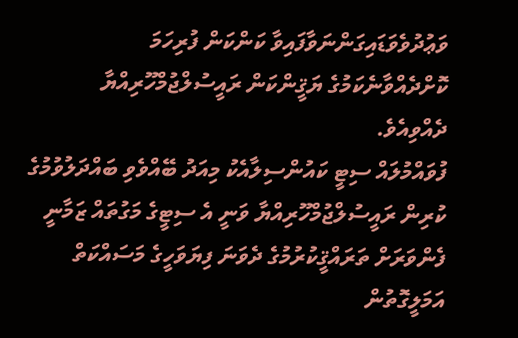ވަޢުދުވެވަޑައިގަންނަވާފައިވާ ކަންކަން ފުރިހަމަ ކޮށްދެއްވާނެކަމުގެ ޔަޤީންކަން ރައީސުލްޖުމްހޫރިއްޔާ ދެއްވިއެވެ.
ފުވައްމުލައް ސިޓީ ކައުންސިލާއެކު މިއަދު ބޭއްވެވި ބައްދަލުވުމުގެ ކުރިން ރައީސުލްޖުމްހޫރިއްޔާ ވަނީ އެ ސިޓީގެ މަގުތައް ޒަމާނީ ފެންވަރަށް ތަރައްޤީކުރުމުގެ ދެވަނަ ފިޔަވަހީގެ މަސައްކަތް އަމަލީގޮތުން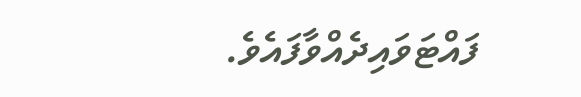ފައްޓަވައިދެއްވާފައެވެ.